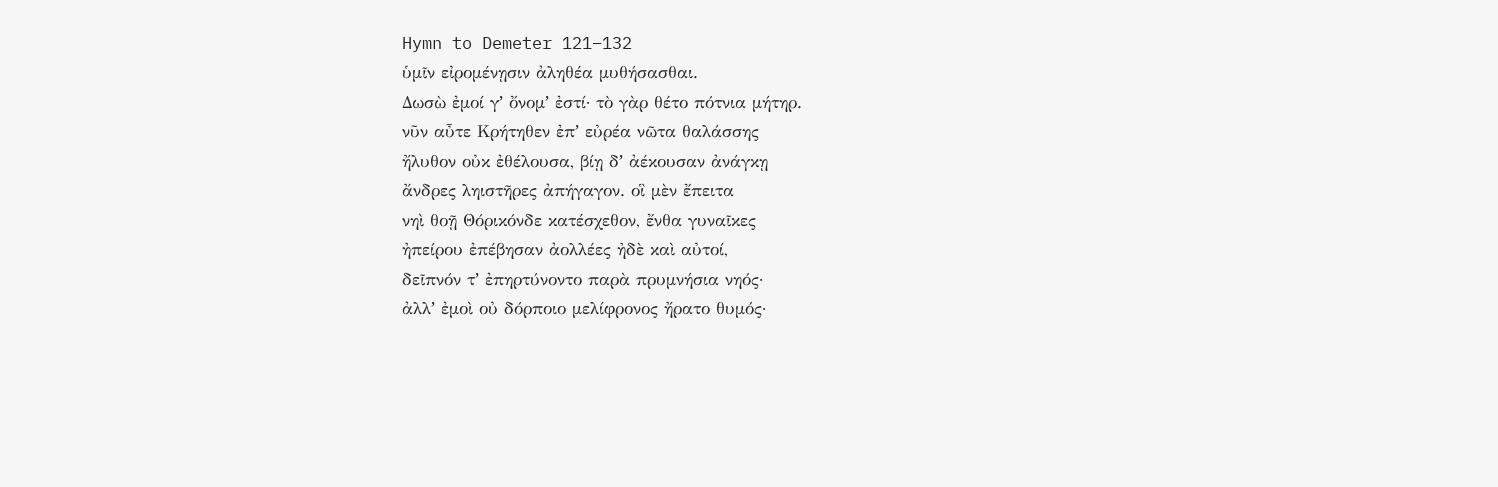Hymn to Demeter 121–132
ὑμῖν εἰρομένῃσιν ἀληθέα μυθήσασθαι.
Δωσὼ ἐμοί γʼ ὄνομʼ ἐστί· τὸ γὰρ θέτο πότνια μήτηρ.
νῦν αὖτε Κρήτηθεν ἐπʼ εὐρέα νῶτα θαλάσσης
ἤλυθον οὐκ ἐθέλουσα, βίῃ δʼ ἀέκουσαν ἀνάγκῃ
ἄνδρες ληιστῆρες ἀπήγαγον. οἳ μὲν ἔπειτα
νηὶ θοῇ Θόρικόνδε κατέσχεθον, ἔνθα γυναῖκες
ἠπείρου ἐπέβησαν ἀολλέες ἠδὲ καὶ αὐτοί,
δεῖπνόν τʼ ἐπηρτύνοντο παρὰ πρυμνήσια νηός·
ἀλλʼ ἐμοὶ οὐ δόρποιο μελίφρονος ἤρατο θυμός·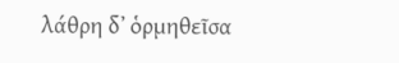λάθρη δʼ ὁρμηθεῖσα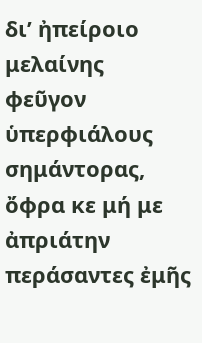διʼ ἠπείροιο μελαίνης
φεῦγον ὑπερφιάλους σημάντορας, ὄφρα κε μή με
ἀπριάτην περάσαντες ἐμῆς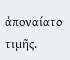ἀποναίατο τιμῆς.